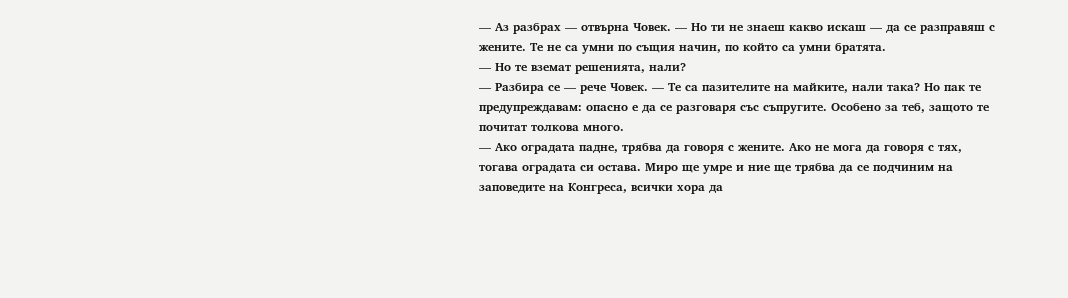— Аз разбрах — отвърна Човек. — Но ти не знаеш какво искаш — да се разправяш с жените. Те не са умни по същия начин, по който са умни братята.
— Но те вземат решенията, нали?
— Разбира се — рече Човек. — Те са пазителите на майките, нали така? Но пак те предупреждавам: опасно е да се разговаря със съпругите. Особено за теб, защото те почитат толкова много.
— Ако оградата падне, трябва да говоря с жените. Ако не мога да говоря с тях, тогава оградата си остава. Миро ще умре и ние ще трябва да се подчиним на заповедите на Конгреса, всички хора да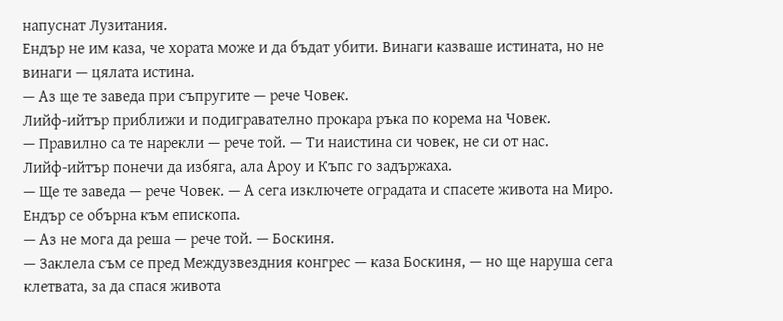напуснат Лузитания.
Ендър не им каза, че хората може и да бъдат убити. Винаги казваше истината, но не винаги — цялата истина.
— Аз ще те заведа при съпругите — рече Човек.
Лийф-ийтър приближи и подигравателно прокара ръка по корема на Човек.
— Правилно са те нарекли — рече той. — Ти наистина си човек, не си от нас.
Лийф-ийтър понечи да избяга, ала Ароу и Къпс го задържаха.
— Ще те заведа — рече Човек. — А сега изключете оградата и спасете живота на Миро.
Ендър се обърна към епископа.
— Аз не мога да реша — рече той. — Боскиня.
— Заклела съм се пред Междузвездния конгрес — каза Боскиня, — но ще наруша сега клетвата, за да спася живота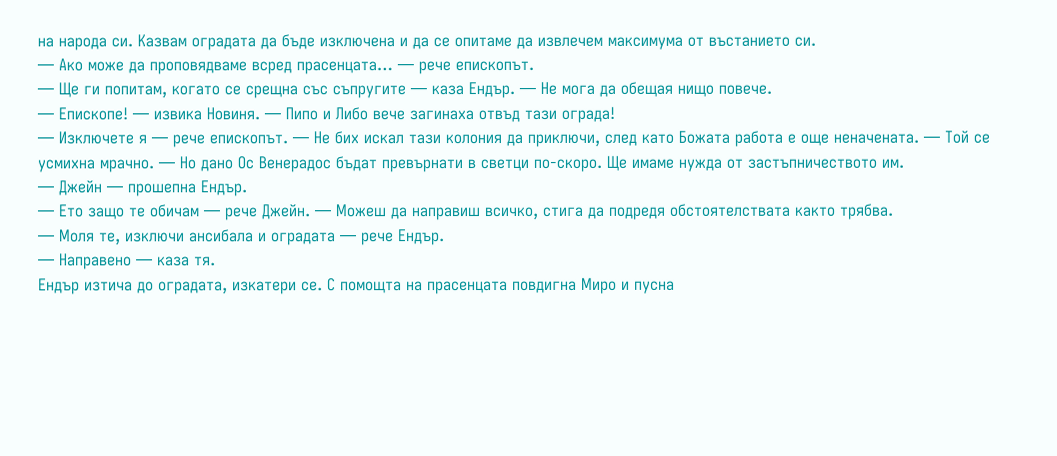на народа си. Казвам оградата да бъде изключена и да се опитаме да извлечем максимума от въстанието си.
— Ако може да проповядваме всред прасенцата… — рече епископът.
— Ще ги попитам, когато се срещна със съпругите — каза Ендър. — Не мога да обещая нищо повече.
— Епископе! — извика Новиня. — Пипо и Либо вече загинаха отвъд тази ограда!
— Изключете я — рече епископът. — Не бих искал тази колония да приключи, след като Божата работа е още неначената. — Той се усмихна мрачно. — Но дано Ос Венерадос бъдат превърнати в светци по-скоро. Ще имаме нужда от застъпничеството им.
— Джейн — прошепна Ендър.
— Ето защо те обичам — рече Джейн. — Можеш да направиш всичко, стига да подредя обстоятелствата както трябва.
— Моля те, изключи ансибала и оградата — рече Ендър.
— Направено — каза тя.
Ендър изтича до оградата, изкатери се. С помощта на прасенцата повдигна Миро и пусна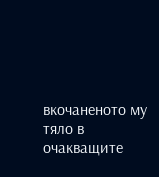вкочаненото му тяло в очакващите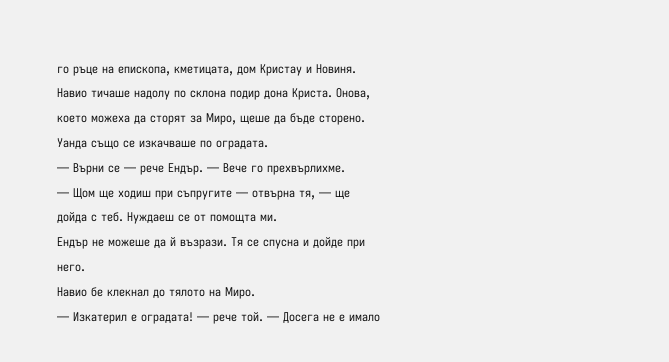го ръце на епископа, кметицата, дом Кристау и Новиня. Навио тичаше надолу по склона подир дона Криста. Онова, което можеха да сторят за Миро, щеше да бъде сторено.
Уанда също се изкачваше по оградата.
— Върни се — рече Ендър. — Вече го прехвърлихме.
— Щом ще ходиш при съпругите — отвърна тя, — ще дойда с теб. Нуждаеш се от помощта ми.
Ендър не можеше да й възрази. Тя се спусна и дойде при него.
Навио бе клекнал до тялото на Миро.
— Изкатерил е оградата! — рече той. — Досега не е имало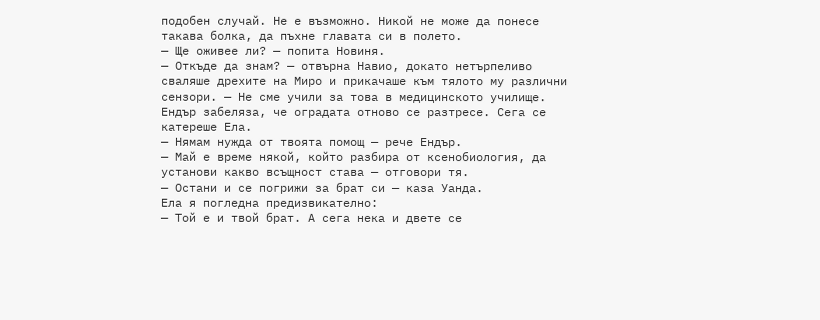подобен случай. Не е възможно. Никой не може да понесе такава болка, да пъхне главата си в полето.
— Ще оживее ли? — попита Новиня.
— Откъде да знам? — отвърна Навио, докато нетърпеливо сваляше дрехите на Миро и прикачаше към тялото му различни сензори. — Не сме учили за това в медицинското училище.
Ендър забеляза, че оградата отново се разтресе. Сега се катереше Ела.
— Нямам нужда от твоята помощ — рече Ендър.
— Май е време някой, който разбира от ксенобиология, да установи какво всъщност става — отговори тя.
— Остани и се погрижи за брат си — каза Уанда.
Ела я погледна предизвикателно:
— Той е и твой брат. А сега нека и двете се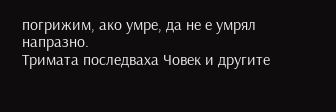погрижим, ако умре, да не е умрял напразно.
Тримата последваха Човек и другите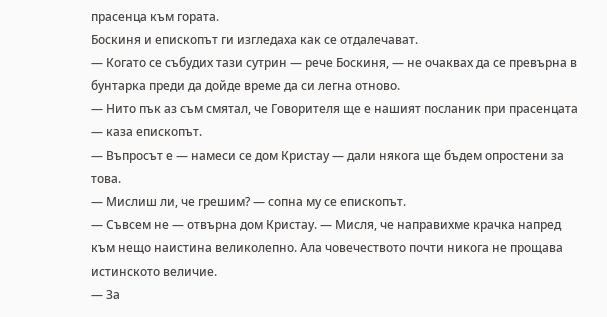прасенца към гората.
Боскиня и епископът ги изгледаха как се отдалечават.
— Когато се събудих тази сутрин — рече Боскиня, — не очаквах да се превърна в бунтарка преди да дойде време да си легна отново.
— Нито пък аз съм смятал, че Говорителя ще е нашият посланик при прасенцата — каза епископът.
— Въпросът е — намеси се дом Кристау — дали някога ще бъдем опростени за това.
— Мислиш ли, че грешим? — сопна му се епископът.
— Съвсем не — отвърна дом Кристау. — Мисля, че направихме крачка напред към нещо наистина великолепно. Ала човечеството почти никога не прощава истинското величие.
— За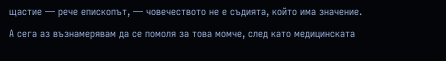щастие — рече епископът, — човечеството не е съдията, който има значение. А сега аз възнамерявам да се помоля за това момче, след като медицинската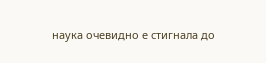наука очевидно е стигнала до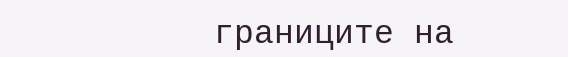границите на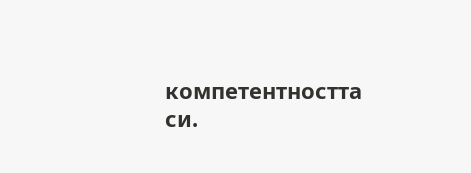компетентността си.